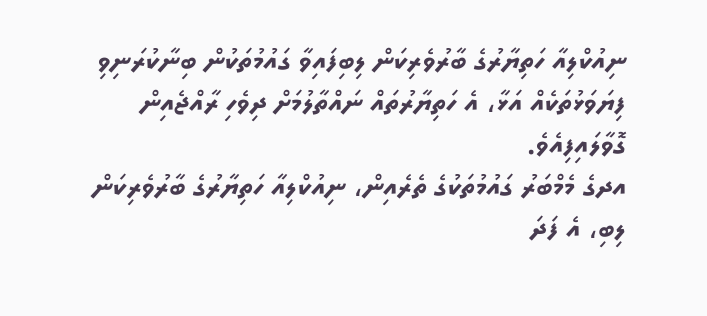ނިއުކްލިއާ ހަތިޔާރުގެ ބާރުވެރިކަން ލިބިފައިވާ ގައުމުތަކުން ބިނާކުރަނިވި ފިޔަވަޅުތަކެއް އަޅާ، އެ ހަތިޔާރުތައް ނައްތާލުމަށް ދިވެހި ރާއްޖެއިން ގޮވާލައިފިއެވެ.
އދގެ މެމްބަރު ގައުމުތަކުގެ ތެރެއިން، ނިއުކްލިއާ ހަތިޔާރުގެ ބާރުވެރިކަން ލިބި، އެ ފަދަ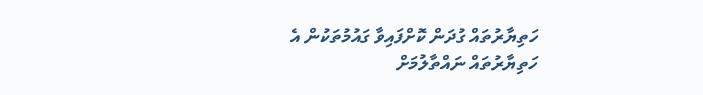ހަތިޔާރުތައް ގުދަން ކޮށްފައިވާ ގައުމުތަކުން އެ ހަތިޔާރުތައް ނައްތާލުމަށް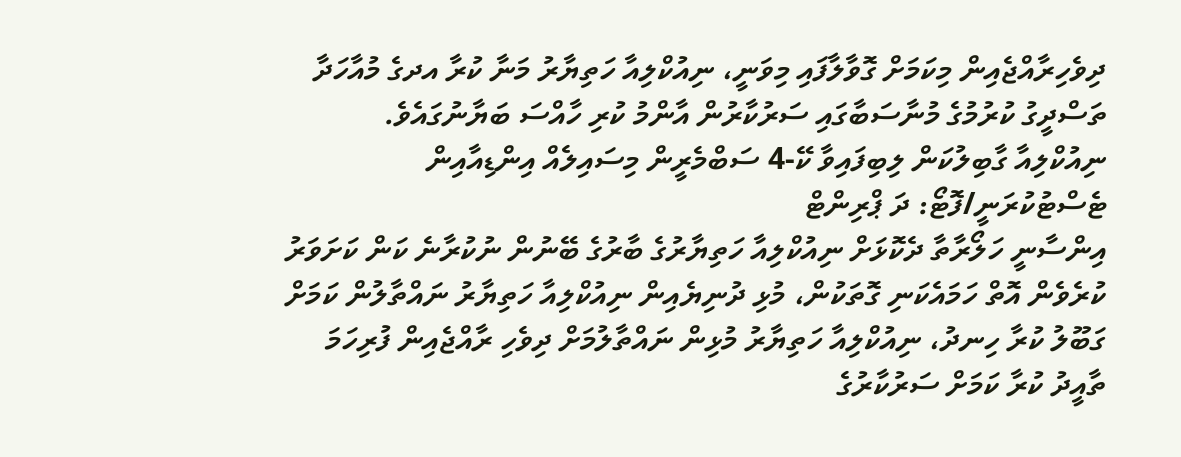ދިވެހިރާއްޖެއިން މިކަމަށް ގޮވާލާފައި މިވަނީ، ނިއުކްލިއާ ހަތިޔާރު މަނާ ކުރާ އދގެ މުއާހަދާ ތަސްދީގު ކުރުމުގެ މުނާސަބާގައި ސަރުކާރުން އާންމު ކުރި ހާއްސަ ބަޔާނުގައެވެ.
ނިއުކްލިއާ ގާބިލުކަން ލިބިފައިވާ ކޭ-4 ސަބްމެރީން މިސައިލެއް އިންޑިއާއިން ޓެސްޓުކުރަނީ/ފޮޓޯ: ދަ ޕްރިންޓް
އިންސާނީ ހަލޯރާތާ ދެކޮޅަށް ނިއުކްލިއާ ހަތިޔާރުގެ ބާރުގެ ބޭނުން ނުކުރާނެ ކަން ކަށަވަރު ކުރެވެން އޮތް ހަމައެކަނި ގޮތަކުން، މުޅި ދުނިޔެއިން ނިއުކްލިއާ ހަތިޔާރު ނައްތާލުން ކަމަށް ގަބޫލު ކުރާ ހިނދު، ނިއުކްލިއާ ހަތިޔާރު މުޅިން ނައްތާލުމަށް ދިވެހި ރާއްޖެއިން ފުރިހަމަ ތާއީދު ކުރާ ކަމަށް ސަރުކާރުގެ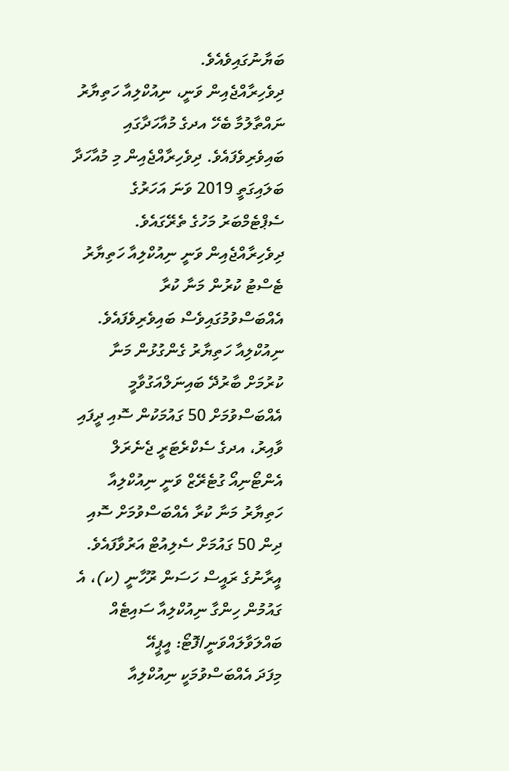ބަޔާނުގައިވެއެވެ.
ދިވެހިރާއްޖެއިން ވަނީ، ނިއުކްލިއާ ހަތިޔާރު ނައްތާލުމާ ބެހޭ އދގެ މުއާހަދާގައި ބައިވެރިވެފައެވެ. ދިވެހިރާއްޖެއިން މި މުއާހަދާ ބަލައިގަތީ 2019 ވަނަ އަހަރުގެ ސެޕްޓެމްބަރު މަހުގެ ތެރޭގައެވެ. ދިވެހިރާއްޖެއިން ވަނީ ނިއުކްލިއާ ހަތިޔާރު ޓެސްޓު ކުރުން މަނާ ކުރާ އެއްބަސްވުމުގައިވެސް ބައިވެރިވެފައެވެ.
ނިއުކްލިއާ ހަތިޔާރު ގެންގުޅުން މަނާ ކުރުމަށް ބާރުދޭ ބައިނަލްއަގުވާމީ އެއްބަސްވުމަށް 50 ގައުމަކުން ސޮއި ދީފައި ވާއިރު، އދގެ ސެކްރެޓަރީ ޖެނެރަލް އެންޓޯނިއޯ ގުޓެރޭޒް ވަނީ ނިއުކްލިއާ ހަތިޔާރު މަނާ ކުރާ އެއްބަސްވުމަށް ސޮއި ދިން 50 ގައުމަށް ސެލިއުޓް އަރުވާފައެވެ.
އީރާނުގެ ރައީސް ހަސަން ރޫހާނީ (ކ)، އެ ގައުމުން ހިންގާ ނިއުކްލިއާ ސައިޓެއް ބައްލަވާލައްވަނީ/ފޮޓޯ: އީޕީއޭ
މިފަދަ އެއްބަސްވުމަކީ ނިއުކްލިއާ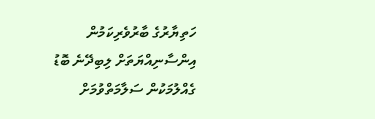ހަތިޔާރުގެ ބާރުވެރިކަމުން އިންސާނިއްޔަތަށް ލިބިދޭނެ ބޮޑު ގެއްލުމަކުން ސަލާމަތްވުމަށް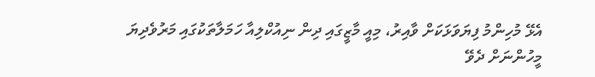އެޅޭ މުހިންމު ފިޔަވަޅަކަށް ވާއިރު، މިއީ މާޒީގައި ދިން ނިއުކްލިއާ ހަމަލާތަކުގައި މަރުވެދިޔަ މީހުންނަށް ދެވޭ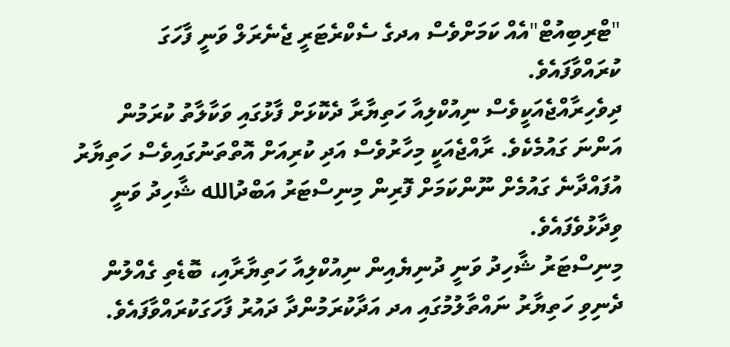"ޓްރިބިއުޓް"އެއް ކަމަށްވެސް އދގެ ސެކްރެޓަރީ ޖެނެރަލް ވަނީ ފާހަގަ ކުރައްވާފައެވެ.
ދިވެހިރާއްޖެއަކީވެސް ނިއުކްލިއާ ހަތިޔާރާ ދެކޮޅަށް ފާޅުގައި ވަކާލާތު ކުރަމުން އަންނަ ގައުމެކެވެ. ރާއްޖެއަކީ މިހާރުވެސް އަދި ކުރިއަށް އޮތްތަނުގައިވެސް ހަތިޔާރު އުފައްދާނެ ގައުމެށް ނޫންކަމަށް ފޮރިން މިނިސްޓަރު އަބްދުالله ޝާހިދު ވަނީ ވިދާޅުވެފައެވެ.
މިނިސްޓަރު ޝާހިދު ވަނީ ދުނިޔެއިން ނިއުކްލިއާ ހަތިޔާރާއި، ބޮޑެތި ގެއްލުން ދެނިވި ހަތިޔާރު ނައްތާލުމުގައި އދ އަދާކުރަމުންދާ ދައުރު ފާހަގަކުރައްވާފައެވެ.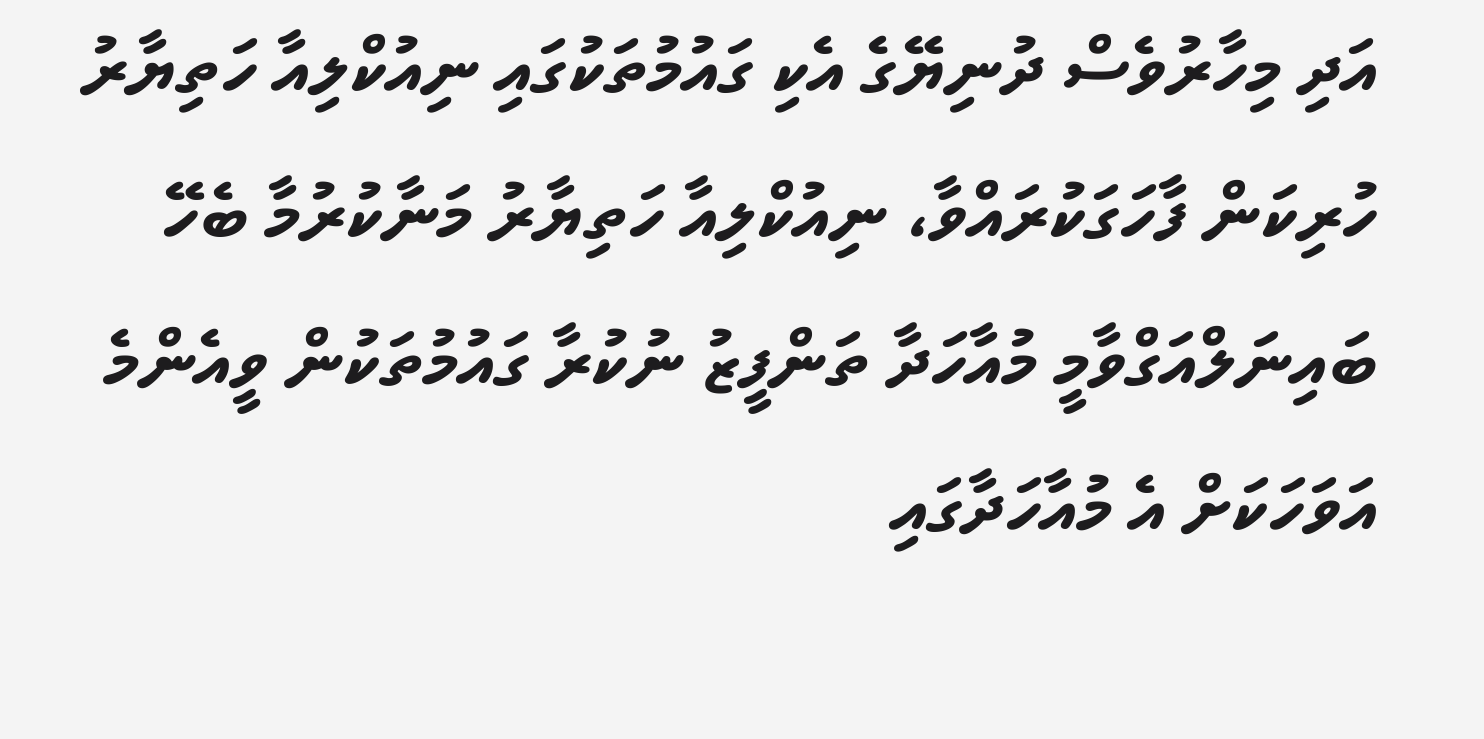އަދި މިހާރުވެސް ދުނިޔޭގެ އެކި ގައުމުތަކުގައި ނިއުކްލިއާ ހަތިޔާރު ހުރިކަން ފާހަގަކުރައްވާ، ނިއުކްލިއާ ހަތިޔާރު މަނާކުރުމާ ބެހޭ ބައިނަލްއަގްވާމީ މުއާހަދާ ތަންފީޒު ނުކުރާ ގައުމުތަކުން ވީއެންމެ އަވަހަކަށް އެ މުއާހަދާގައި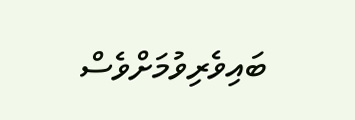ބައިވެރިވުމަށްވެސް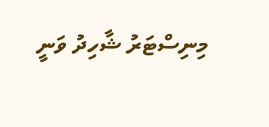މިނިސްޓަރު ޝާހިދު ވަނީ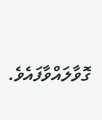ގޮވާލައްވާފައެވެ.